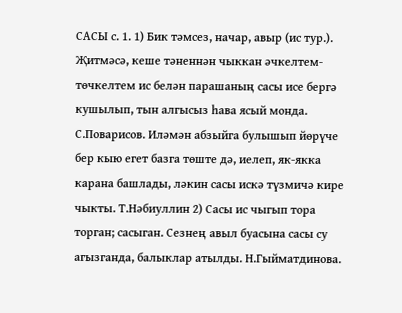САСЫ с. 1. 1) Бик тәмсез, начар, авыр (ис тур.). Җитмәсә, кеше тәненнән чыккан әчкелтем-төчкелтем ис белән парашаның сасы исе бергә кушылып, тын алгысыз һава ясый монда. С.Поварисов. Иләмән абзыйга булышып йөрүче бер кыю егет базга төште дә, иелеп, як-якка карана башлады, ләкин сасы искә түзмичә кире чыкты. Т.Нәбиуллин 2) Сасы ис чыгып тора торган; сасыган. Сезнең авыл буасына сасы су агызганда, балыклар атылды. Н.Гыйматдинова.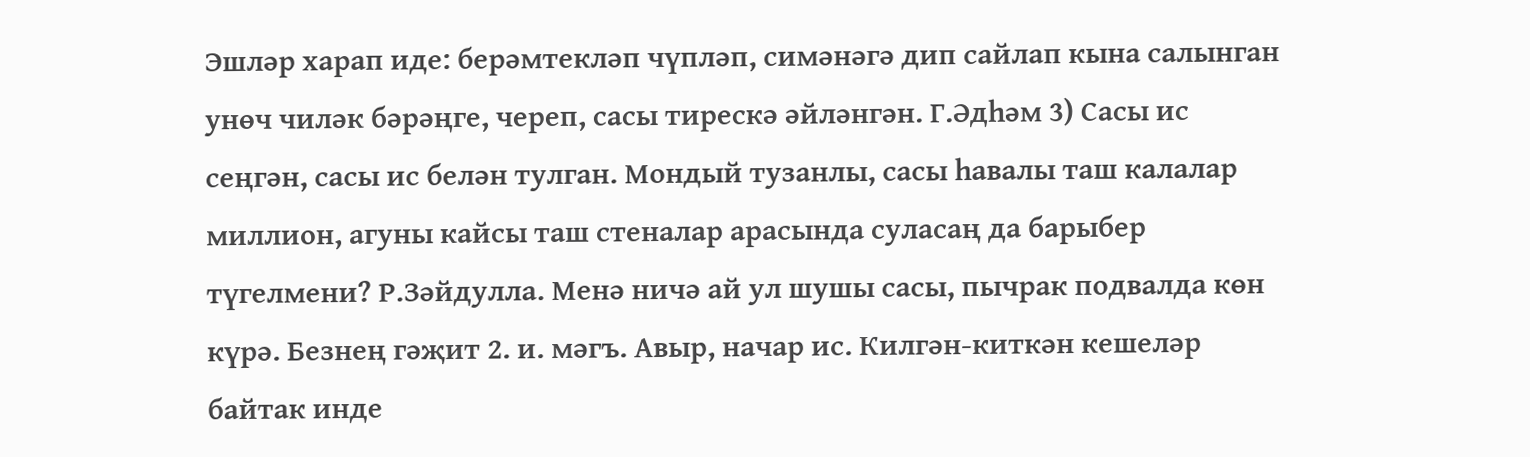Эшләр харап иде: берәмтекләп чүпләп, симәнәгә дип сайлап кына салынган унөч чиләк бәрәңге, череп, сасы тирескә әйләнгән. Г.Әдһәм 3) Сасы ис сеңгән, сасы ис белән тулган. Мондый тузанлы, сасы һавалы таш калалар миллион, агуны кайсы таш стеналар арасында суласаң да барыбер түгелмени? Р.Зәйдулла. Менә ничә ай ул шушы сасы, пычрак подвалда көн күрә. Безнең гәҗит 2. и. мәгъ. Авыр, начар ис. Килгән-киткән кешеләр байтак инде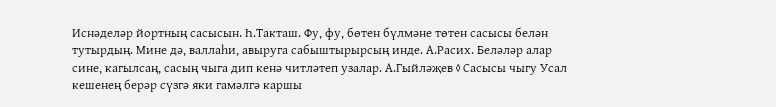Иснәделәр йортның сасысын. Һ.Такташ. Фу, фу, бөтен бүлмәне төтен сасысы белән тутырдың. Мине дә, валлаһи, авыруга сабыштырырсың инде. А.Расих. Беләләр алар сине, кагылсаң, сасың чыга дип кенә читләтеп узалар. А.Гыйләҗев ◊ Сасысы чыгу Усал кешенең берәр сүзгә яки гамәлгә каршы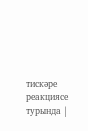тискәре реакциясе турында |